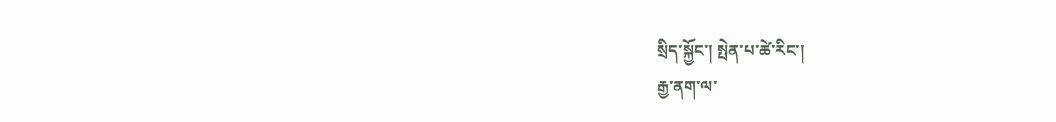སྲིད་སྐྱོང་། སྤེན་པ་ཚེ་རིང་།
རྒྱ་ནག་ལ་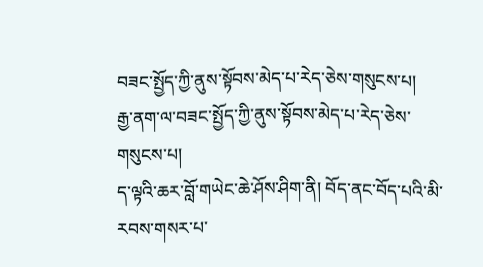བཟང་སྤྱོད་ཀྱི་ནུས་སྟོབས་མེད་པ་རེད་ཅེས་གསུངས་པ།
རྒྱ་ནག་ལ་བཟང་སྤྱོད་ཀྱི་ནུས་སྟོབས་མེད་པ་རེད་ཅེས་གསུངས་པ།
ད་ལྟའི་ཆར་བློ་གཡེང་ཆེ་ཤོས་ཤིག་ནི། བོད་ནང་བོད་པའི་མི་རབས་གསར་པ་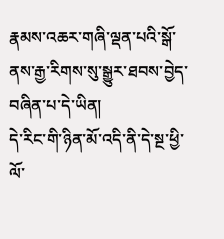རྣམས་འཆར་གཞི་ལྡན་པའི་སྒོ་ནས་རྒྱ་རིགས་སུ་སྒྱུར་ཐབས་བྱེད་བཞིན་པ་དེ་ཡིན།
དེ་རིང་གི་ཉིན་མོ་འདི་ནི་དེ་སྔ་ཕྱི་ལོ་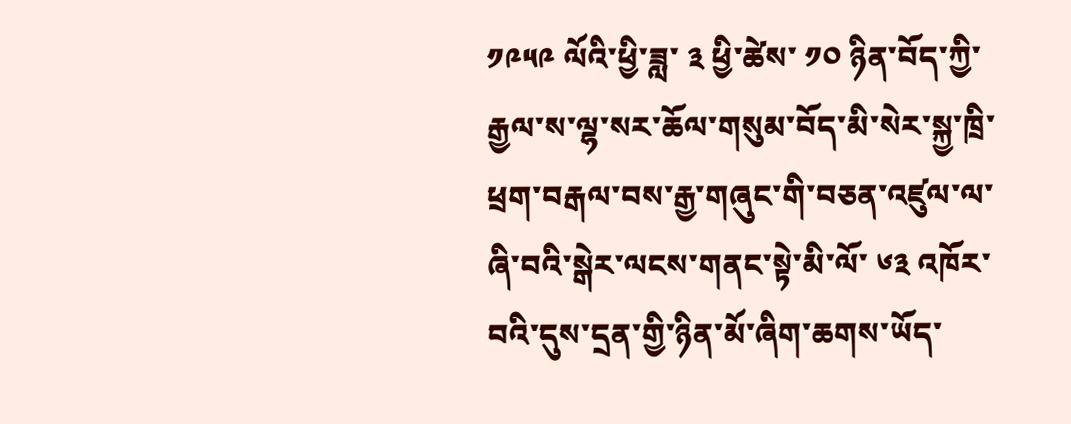༡༩༥༩ ལོའི་ཕྱི་ཟླ་ ༣ ཕྱི་ཚེས་ ༡༠ ཉིན་བོད་ཀྱི་རྒྱལ་ས་ལྷ་སར་ཆོལ་གསུམ་བོད་མི་སེར་སྐྱ་ཁྲི་ཕྲག་བརྒལ་བས་རྒྱ་གཞུང་གི་བཅན་འཛུལ་ལ་ཞི་བའི་སྒེར་ལངས་གནང་སྟེ་མི་ལོ་ ༦༣ འཁོར་བའི་དུས་དྲན་གྱི་ཉིན་མོ་ཞིག་ཆགས་ཡོད་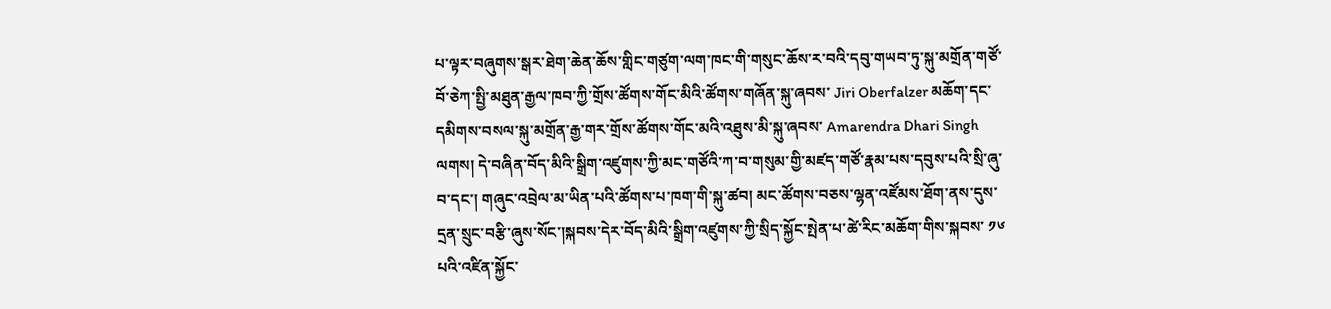པ་ལྟར་བཞུགས་སྒར་ཐེག་ཆེན་ཆོས་གླིང་གཙུག་ལག་ཁང་གི་གསུང་ཆོས་ར་བའི་དབུ་གཡབ་ཏུ་སྐུ་མགྲོན་གཙོ་བོ་ཅེཀ་སྤྱི་མཐུན་རྒྱལ་ཁབ་ཀྱི་གྲོས་ཚོགས་གོང་མིའི་ཚོགས་གཞོན་སྐུ་ཞབས་ Jiri Oberfalzer མཆོག་དང་དམིགས་བསལ་སྐུ་མགྲོན་རྒྱ་གར་གྲོས་ཚོགས་གོང་མའི་འཐུས་མི་སྐུ་ཞབས་ Amarendra Dhari Singh ལགས། དེ་བཞིན་བོད་མིའི་སྒྲིག་འཛུགས་ཀྱི་མང་གཙོའི་ཀ་བ་གསུམ་གྱི་མཛད་གཙོ་རྣམ་པས་དབུས་པའི་སྲི་ཞུ་བ་དང་། གཞུང་འབྲེལ་མ་ཡིན་པའི་ཚོགས་པ་ཁག་གི་སྐུ་ཚབ། མང་ཚོགས་བཅས་ལྷན་འཛོམས་ཐོག་ནས་དུས་དྲན་སྲུང་བརྩི་ཞུས་སོང་།སྐབས་དེར་བོད་མིའི་སྒྲིག་འཛུགས་ཀྱི་སྲིད་སྐྱོང་སྤེན་པ་ཚེ་རིང་མཆོག་གིས་སྐབས་ ༡༦ པའི་འཛིན་སྐྱོང་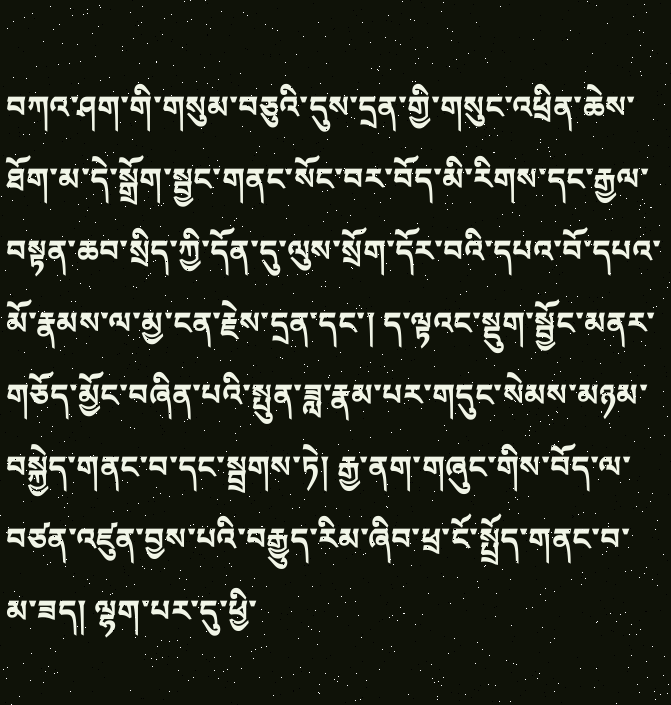བཀའ་ཤག་གི་གསུམ་བཅུའི་དུས་དྲན་གྱི་གསུང་འཕྲིན་ཆེས་ཐོག་མ་དེ་སྒྲོག་སྦྱང་གནང་སོང་བར་བོད་མི་རིགས་དང་རྒྱལ་བསྟན་ཆབ་སྲིད་ཀྱི་དོན་དུ་ལུས་སྲོག་དོར་བའི་དཔའ་བོ་དཔའ་མོ་རྣམས་ལ་མྱ་ངན་རྗེས་དྲན་དང་། ད་ལྟའང་སྡུག་སྦྱོང་མནར་གཅོད་མྱོང་བཞིན་པའི་སྤུན་ཟླ་རྣམ་པར་གདུང་སེམས་མཉམ་བསྐྱེད་གནང་བ་དང་སྦྲགས་ཏེ། རྒྱ་ནག་གཞུང་གིས་བོད་ལ་བཙན་འཛུན་བྱས་པའི་བརྒྱུད་རིམ་ཞིབ་ཕྲ་ངོ་སྤྲོད་གནང་བ་མ་ཟད། ལྷག་པར་དུ་ཕྱི་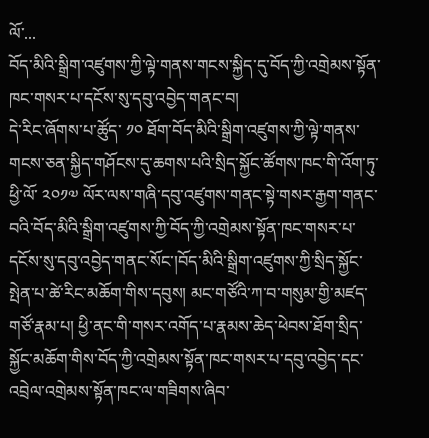ལོ་...
བོད་མིའི་སྒྲིག་འཛུགས་ཀྱི་ལྟེ་གནས་གངས་སྐྱིད་དུ་བོད་ཀྱི་འགྲེམས་སྟོན་ཁང་གསར་པ་དངོས་སུ་དབུ་འབྱེད་གནང་བ།
དེ་རིང་ཞོགས་པ་ཚོུད་ ༡༠ ཐོག་བོད་མིའི་སྒྲིག་འཛུགས་ཀྱི་ལྟེ་གནས་གངས་ཅན་སྐྱིད་གཤོངས་དུ་ཆགས་པའི་སྲིད་སྐྱོང་ཚོགས་ཁང་གི་འོག་ཏུ་ཕྱི་ལོ་ ༢༠༡༧ ལོར་ལས་གཞི་དབུ་འཛུགས་གནང་སྟེ་གསར་རྒྱག་གནང་བའི་བོད་མིའི་སྒྲིག་འཛུགས་ཀྱི་བོད་ཀྱི་འགྲེམས་སྟོན་ཁང་གསར་པ་དངོས་སུ་དབུ་འབྱེད་གནང་སོང་།བོད་མིའི་སྒྲིག་འཛུགས་ཀྱི་སྲིད་སྐྱོང་སྤེན་པ་ཚེ་རིང་མཆོག་གིས་དབུས། མང་གཙོའི་ཀ་བ་གསུམ་གྱི་མཛད་གཙོ་རྣམ་པ། ཕྱི་ནང་གི་གསར་འགོད་པ་རྣམས་ཆེད་ཕེབས་ཐོག་སྲིད་སྐྱོང་མཆོག་གིས་བོད་ཀྱི་འགྲེམས་སྟོན་ཁང་གསར་པ་དབུ་འབྱེད་དང་འབྲེལ་འགྲེམས་སྟོན་ཁང་ལ་གཟིགས་ཞིབ་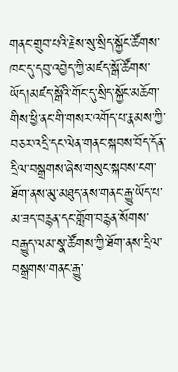གནང་གྲུབ་པའི་རྗེས་སུ་སྲིད་སྐྱོང་ཚོགས་ཁང་དུ་དབུ་འབྱེད་ཀྱི་མཛད་སྒོ་ཚོགས་ཡོད།མཛད་སྒོའི་གོང་དུ་སྲིད་སྐྱོང་མཆོག་གིས་ཕྱི་ནང་གི་གསར་འགོད་པ་རྣམས་ཀྱི་བཅར་འདྲི་དང་ལེན་གནང་སྐབས་བོད་དོན་དྲིལ་བསྒྲགས་ཞེས་གསུང་སྐབས་ངག་ཐོག་ནས་མུ་མཐུད་ནས་གནང་རྒྱུ་ཡོད་པ་མ་ཟད་བརྙན་དང་གློག་བརྙན་སོགས་བརྒྱུད་ལམ་སྣ་ཚོགས་ཀྱི་ཐོག་ནས་དྲིལ་བསྒྲགས་གནང་རྒྱུ་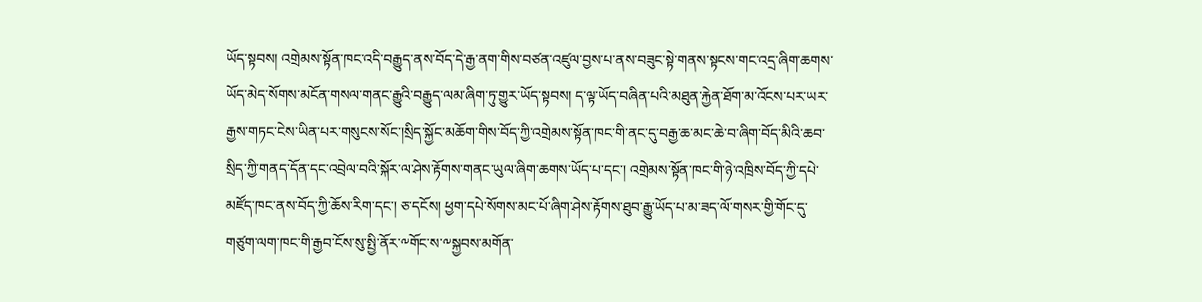ཡོད་སྟབས། འགྲེམས་སྟོན་ཁང་འདི་བརྒྱུད་ནས་བོད་དེ་རྒྱ་ནག་གིས་བཙན་འཛུལ་བྱས་པ་ནས་བཟུང་སྟེ་གནས་སྟངས་གང་འདྲ་ཞིག་ཆགས་ཡོད་མེད་སོགས་མངོན་གསལ་གནང་རྒྱུའི་བརྒྱུད་ལམ་ཞིག་ཏུ་གྱུར་ཡོད་སྟབས། ད་ལྟ་ཡོད་བཞིན་པའི་མཐུན་རྐྱེན་ཐོག་མ་འོངས་པར་ཡར་རྒྱས་གཏང་ངེས་ཡིན་པར་གསུངས་སོང་།སྲིད་སྐྱོང་མཆོག་གིས་བོད་ཀྱི་འགྲེམས་སྟོན་ཁང་གི་ནང་དུ་བརྒྱ་ཆ་མང་ཆེ་བ་ཞིག་བོད་མིའི་ཆབ་སྲིད་ཀྱི་གནད་དོན་དང་འབྲེལ་བའི་སྐོར་ལ་ཤེས་རྟོགས་གནང་ཡུལ་ཞིག་ཆགས་ཡོད་པ་དང་། འགྲེམས་སྟོན་ཁང་གི་ཉེ་འཁྲིས་བོད་ཀྱི་དཔེ་མཛོད་ཁང་ནས་བོད་ཀྱི་ཆོས་རིག་དང་། ཅ་དངོས། ཕྱག་དཔེ་སོགས་མང་པོ་ཞིག་ཤེས་རྟོགས་ཐུབ་རྒྱུ་ཡོད་པ་མ་ཟད་ལོ་གསར་གྱི་གོང་དུ་གཙུག་ལག་ཁང་གི་རྒྱབ་ངོས་སུ་སྤྱི་ནོར་༸གོང་ས་༸སྐྱབས་མགོན་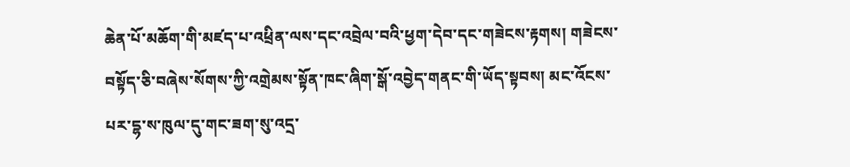ཆེན་པོ་མཆོག་གི་མཛད་པ་འཕྲིན་ལས་དང་འབྲེལ་བའི་ཕྱག་དེབ་དང་གཟེངས་རྟགས། གཟེངས་བསྟོད་ཅི་བཞེས་སོགས་ཀྱི་འགྲེམས་སྟོན་ཁང་ཞིག་སྒོ་འབྱེད་གནང་གི་ཡོད་སྟབས། མང་འོངས་པར་དྷ་ས་ཁུལ་དུ་གང་ཟག་སུ་འདྲ་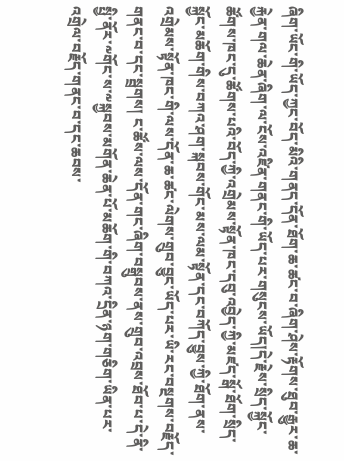ཞིག་ཡོང་གི་ཡོད་ཀྱང་བོད་མིའི་གནད་དོན་ཐོག་ཆ་ཚང་བ་ཞིག་ཤེས་རྟོགས་ཐུབ་རྒྱུར་ཆ་རྐྱེན་གལ་ཆེན་ཞིག་ལ་ངོས་འཛིན་གནང་གི་ཡོད་པར་གསུངས་ཡོད།དེ་རྗེས་སྲིད་སྐྱོང་ཚོགས་ཁང་དུ་ཚོགས་པའི་བོད་ཀྱི་འགྲེམས་སྟོན་ཁང་དབུ་འབྱེད་ཀྱི་མཛད་སྒོ་ཐོག་སྲིད་སྐྱོང་མཆོག་གིས་བཀའ་ཤག་སྐབས་གོང་མས་ལམ་སྟོན་དང་བཀོད་བྱུས་ཀྱི་ཐོག་ནས་འགྲེམས་སྟོན་ཁང་གི་ལས་དོན་ཆ་ཚང་ལེགས་གྲུབ་བྱུང་ཡོད་པར་ཡི་རང་བསྔགས་བརྗོད་གནང་བ་དང་སྦྲགས། ང་ཚོས་ལས་དོན་གང་ཞིག་བསྒྲུབས་ནས་གྲུབ་འབྲས་ཐོབ་པ་དེ་ནི་སྤྱི་ནོར་༸གོང་ས་༸སྐྱབས་མགོན་ཆེན་པོ་མཆོག་གི་བཀའ་དྲིན་ཉག་གཅིག་ཡིན་པར་འགྲེལ་བརྗོད་གནང་བ་དང་ཆབས་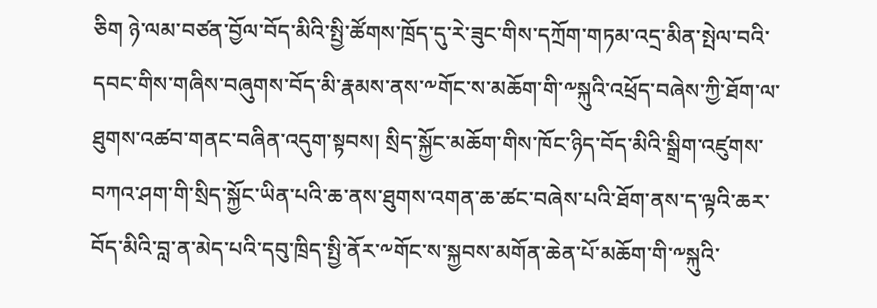ཅིག ཉེ་ལམ་བཙན་བྱོལ་བོད་མིའི་སྤྱི་ཚོགས་ཁྲོད་དུ་རེ་ཟུང་གིས་དཀྲོག་གཏམ་འདྲ་མིན་སྤེལ་བའི་དབང་གིས་གཞིས་བཞུགས་བོད་མི་རྣམས་ནས་༸གོང་ས་མཆོག་གི་༸སྐུའི་འཕྲོད་བཞེས་ཀྱི་ཐོག་ལ་ཐུགས་འཚབ་གནང་བཞིན་འདུག་སྟབས། སྲིད་སྐྱོང་མཆོག་གིས་ཁོང་ཉིད་བོད་མིའི་སྒྲིག་འཛུགས་བཀའ་ཤག་གི་སྲིད་སྐྱོང་ཡིན་པའི་ཆ་ནས་ཐུགས་འགན་ཆ་ཚང་བཞེས་པའི་ཐོག་ནས་ད་ལྟའི་ཆར་བོད་མིའི་བླ་ན་མེད་པའི་དབུ་ཁྲིད་སྤྱི་ནོར་༸གོང་ས་སྐྱབས་མགོན་ཆེན་པོ་མཆོག་གི་༸སྐུའི་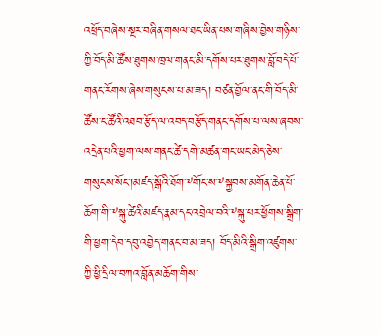འཕྲོད་བཞེས་སྔར་བཞིན་གསལ་ཐང་ཡིན་པས་གཞིས་བྱེས་གཉིས་ཀྱི་བོད་མི་ཚོས་ཐུགས་ཁྲལ་གནང་མི་དགོས་པར་ཐུགས་བློ་བདེ་པོ་གནང་རོགས་ཞེས་གསུངས་པ་མ་ཟད། བཙན་བྱོལ་ནང་གི་བོད་མི་ཚོས་ང་ཚོའི་འཐབ་རྩོད་ལ་འབད་བརྩོད་གནང་དགོས་པ་ལས་ཞབས་འདྲེན་པའི་ཕྱག་ལས་གནང་ཚེ་དགེ་མཚན་གང་ཡང་མེད་ཅེས་གསུངས་སོང་།མཛད་སྒོའི་ཐོག་༸གོང་ས་༸སྐྱབས་མགོན་ཆེན་པོ་ཆོག་གི་༸སྐུ་ཚེའི་མཛད་རྣམ་དང་འབྲེལ་བའི་༸སྐུ་པར་ཕྱོགས་སྒྲིག་གི་ཕྱག་དེབ་དབུ་འབྱེད་གནང་བ་མ་ཟད། བོད་མིའི་སྒྲིག་འཛུགས་ཀྱི་ཕྱི་དྲིལ་བཀའ་བློན་མཆོག་གིས་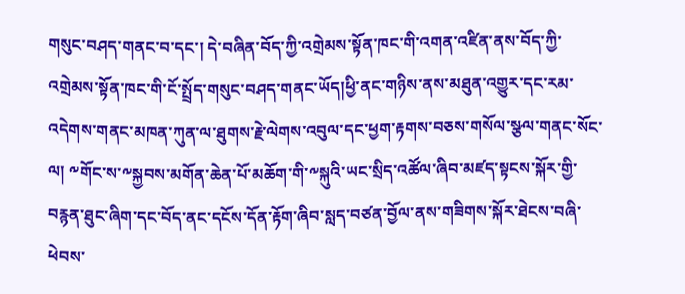གསུང་བཤད་གནང་བ་དང་། དེ་བཞིན་བོད་ཀྱི་འགྲེམས་སྟོན་ཁང་གི་འགན་འཛིན་ནས་བོད་ཀྱི་འགྲེམས་སྟོན་ཁང་གི་ངོ་སྤྲོད་གསུང་བཤད་གནང་ཡོད།ཕྱི་ནང་གཉིས་ནས་མཐུན་འགྱུར་དང་རམ་འདེགས་གནང་མཁན་ཀུན་ལ་ཐུགས་རྗེ་ལེགས་འབུལ་དང་ཕྱག་རྟགས་བཅས་གསོལ་སྩལ་གནང་སོང་ལ། ༸གོང་ས་༸སྐྱབས་མགོན་ཆེན་པོ་མཆོག་གི་༸སྐུའི་ཡང་སྲིད་འཚོལ་ཞིབ་མཛད་སྟངས་སྐོར་གྱི་བརྙན་ཐུང་ཞིག་དང་བོད་ནང་དངོས་དོན་རྟོག་ཞིབ་སླད་བཙན་བྱོལ་ནས་གཟིགས་སྐོར་ཐེངས་བཞི་ཕེབས་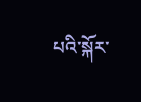པའི་སྐོར་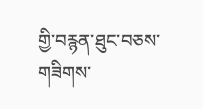གྱི་བརྙན་ཐུང་བཅས་གཟིགས་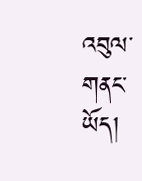འབུལ་གནང་ཡོད།